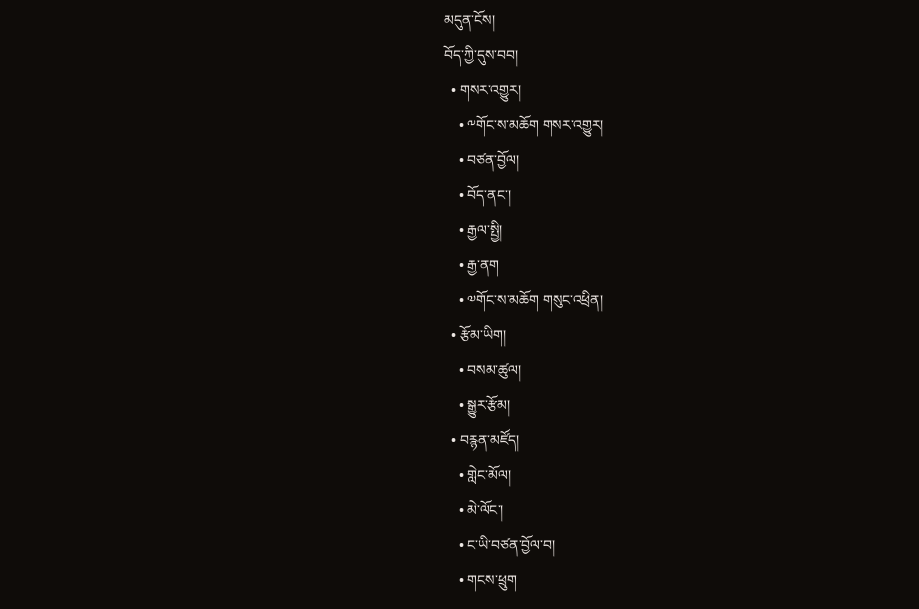མདུན་ངོས།
བོད་ཀྱི་དུས་བབ།
  • གསར་འགྱུར།
    • ༸གོང་ས་མཆོག གསར་འགྱུར།
    • བཙན་བྱོལ།
    • བོད་ནང་།
    • རྒྱལ་སྤྱི།
    • རྒྱ་ནག
    • ༧གོང་ས་མཆོག གསུང་འཕྲིན།
  • རྩོམ་ཡིག།
    • བསམ་ཚུལ།
    • སྒྱུར་རྩོམ།
  • བརྙན་མཛོད།
    • གླེང་མོལ།
    • མེ་ལོང་།
    • ང་ཡི་བཙན་བྱོལ་བ།
    • གངས་ཕྲུག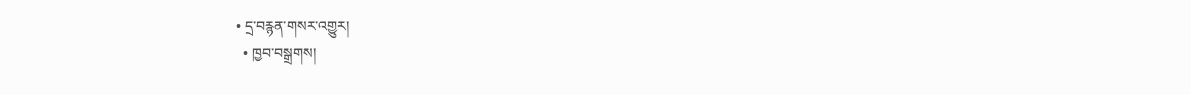• དྲ་བརྙན་གསར་འགྱུར།
  • ཁྱབ་བསྒྲགས།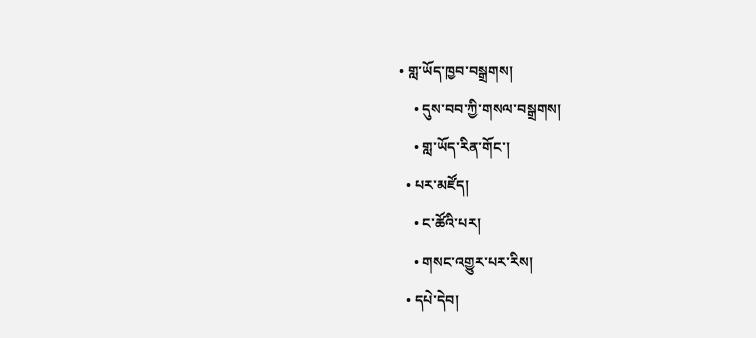• གླ་ཡོད་ཁྱབ་བསྒྲགས།
    • དུས་བབ་ཀྱི་གསལ་བསྒྲགས།
    • གླ་ཡོད་རིན་གོང་།
  • པར་མཛོད།
    • ང་ཚོའི་པར།
    • གསང་འགྱུར་པར་རིས།
  • དཔེ་དེབ།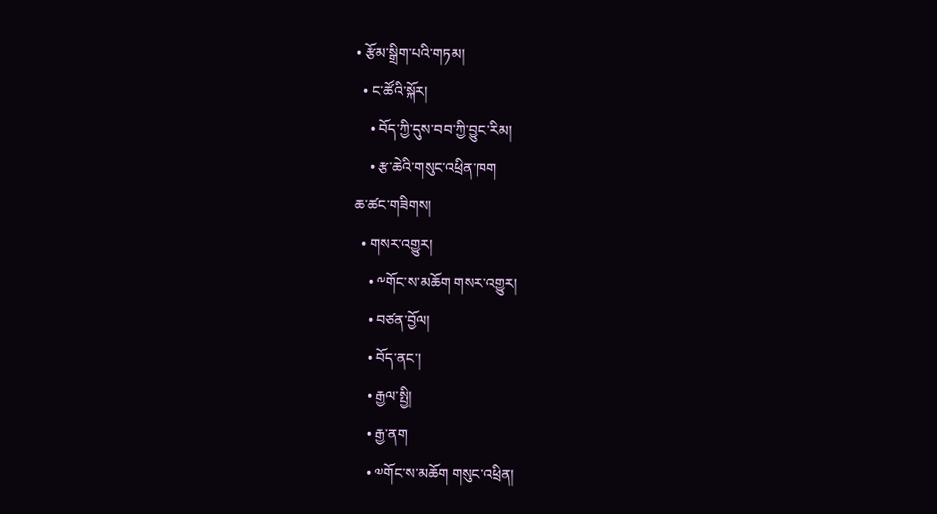• རྩོམ་སྒྲིག་པའི་གཏམ།
  • ང་ཚོའི་སྐོར།
    • བོད་ཀྱི་དུས་བབ་ཀྱི་བྱུང་རིམ།
    • རྩ་ཆེའི་གསུང་འཕྲིན་ཁག
ཆ་ཚང་གཟིགས།
  • གསར་འགྱུར།
    • ༸གོང་ས་མཆོག གསར་འགྱུར།
    • བཙན་བྱོལ།
    • བོད་ནང་།
    • རྒྱལ་སྤྱི།
    • རྒྱ་ནག
    • ༧གོང་ས་མཆོག གསུང་འཕྲིན།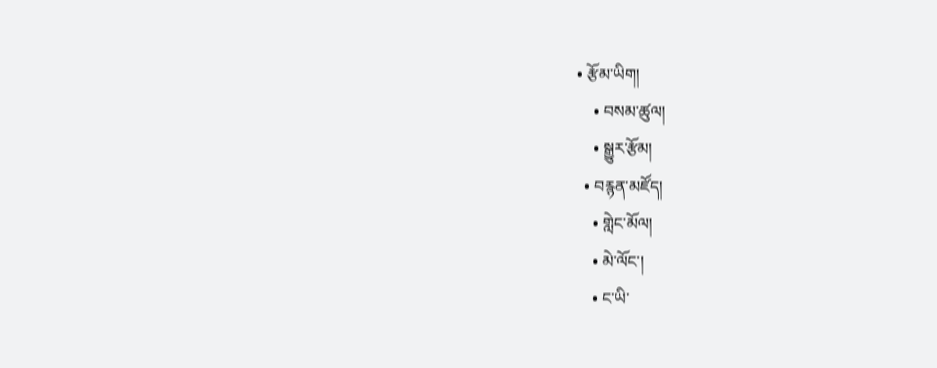• རྩོམ་ཡིག།
    • བསམ་ཚུལ།
    • སྒྱུར་རྩོམ།
  • བརྙན་མཛོད།
    • གླེང་མོལ།
    • མེ་ལོང་།
    • ང་ཡི་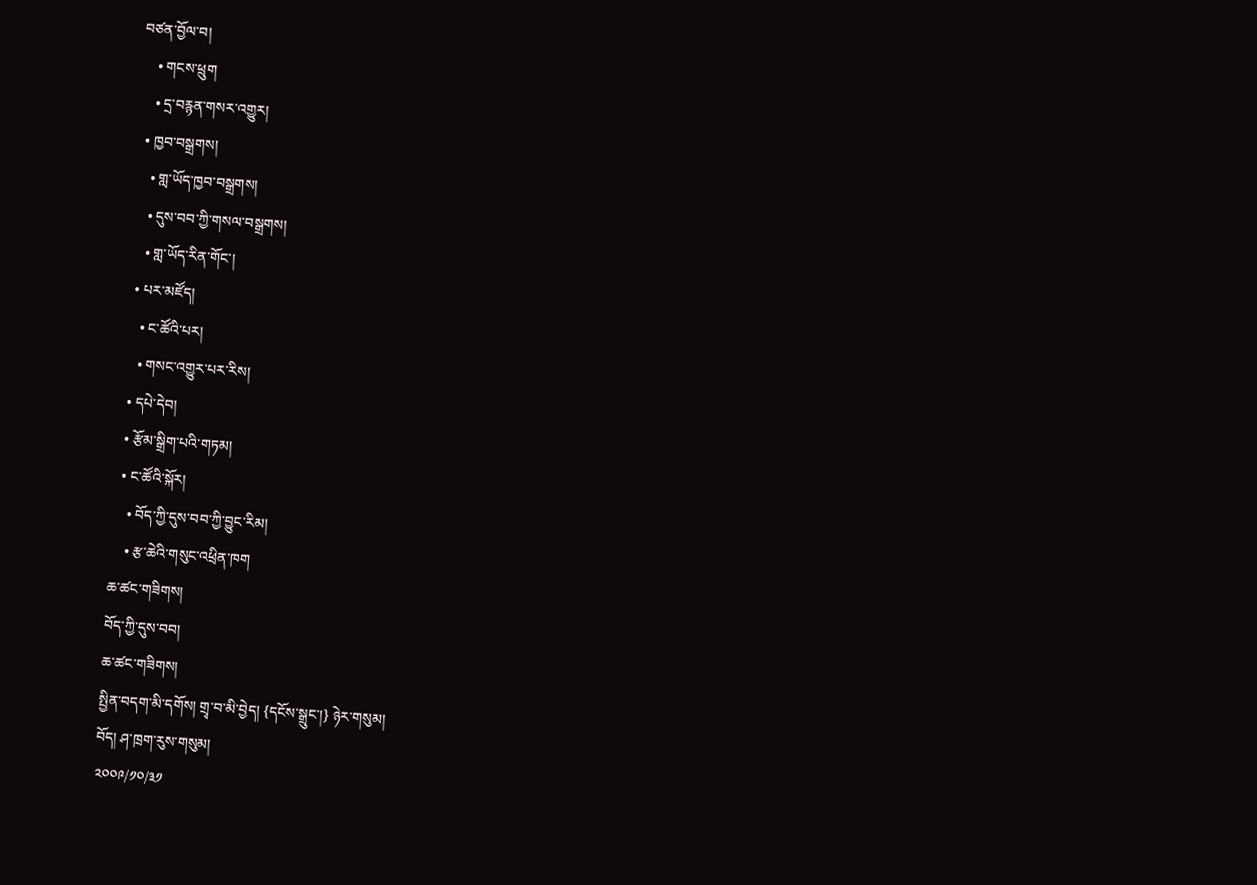བཙན་བྱོལ་བ།
    • གངས་ཕྲུག
    • དྲ་བརྙན་གསར་འགྱུར།
  • ཁྱབ་བསྒྲགས།
    • གླ་ཡོད་ཁྱབ་བསྒྲགས།
    • དུས་བབ་ཀྱི་གསལ་བསྒྲགས།
    • གླ་ཡོད་རིན་གོང་།
  • པར་མཛོད།
    • ང་ཚོའི་པར།
    • གསང་འགྱུར་པར་རིས།
  • དཔེ་དེབ།
  • རྩོམ་སྒྲིག་པའི་གཏམ།
  • ང་ཚོའི་སྐོར།
    • བོད་ཀྱི་དུས་བབ་ཀྱི་བྱུང་རིམ།
    • རྩ་ཆེའི་གསུང་འཕྲིན་ཁག
ཆ་ཚང་གཟིགས།
བོད་ཀྱི་དུས་བབ།
ཆ་ཚང་གཟིགས།
སྤྱིན་བདག་མི་དགོས། གྲྭ་བ་མི་བྱེད། {དངོས་སྒྲུང་།} ཉེར་གསུམ།
བོད། ཤ་ཁྲག་རུས་གསུམ།
༢༠༠༩/༡༠/༣༡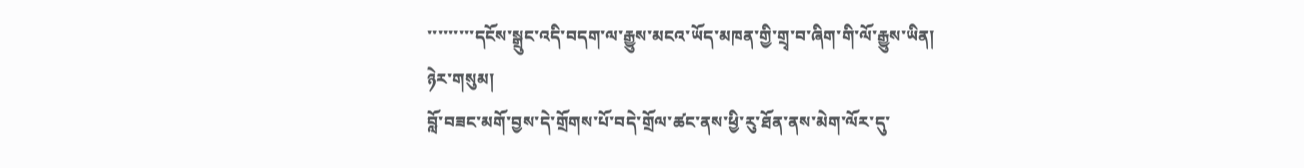་་་་་་་་་དངོས་སྒྲུང་འདི་བདག་ལ་རྒྱུས་མངའ་ཡོད་མཁན་གྱི་གྲྭ་བ་ཞིག་གི་ལོ་རྒྱུས་ཡིན།
ཉེར་གསུམ།
བློ་བཟང་མགོ་བྱས་དེ་གྲོགས་པོ་བདེ་གྲོལ་ཚང་ནས་ཕྱི་རུ་ཐོན་ནས་མེག་ལོར་དུ་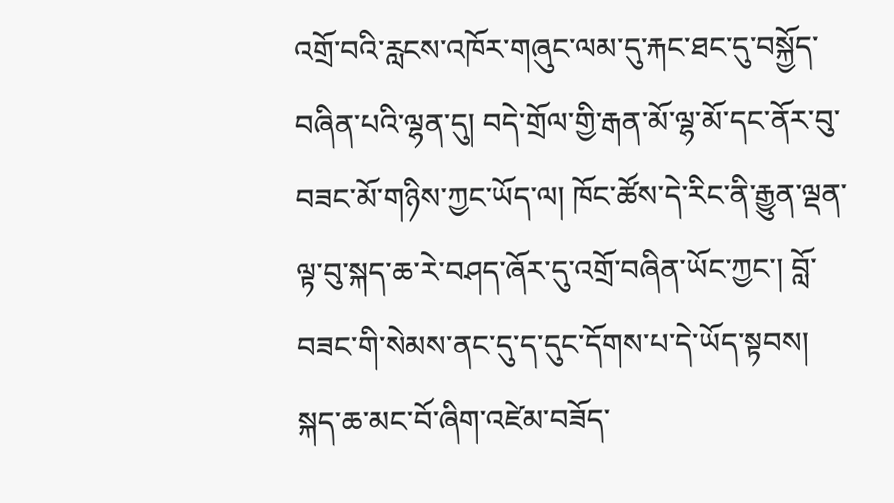འགྲོ་བའི་རླངས་འཁོར་གཞུང་ལམ་དུ་རྐང་ཐང་དུ་བསྐྱོད་བཞིན་པའི་ལྷན་དུ། བདེ་གྲོལ་གྱི་རྒན་མོ་ལྷ་མོ་དང་ནོར་བུ་བཟང་མོ་གཉིས་ཀྱང་ཡོད་ལ། ཁོང་ཚོས་དེ་རིང་ནི་རྒྱུན་ལྡན་ལྟ་བུ་སྐད་ཆ་རེ་བཤད་ཞོར་དུ་འགྲོ་བཞིན་ཡོང་ཀྱང་། བློ་བཟང་གི་སེམས་ནང་དུ་ད་དུང་དོགས་པ་དེ་ཡོད་སྟབས། སྐད་ཆ་མང་བོ་ཞིག་འཛེམ་བཟོད་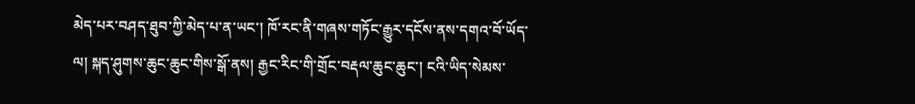མེད་པར་བཤད་ཐུབ་ཀྱི་མེད་པ་ན་ཡང་། ཁོ་རང་ནི་གཞས་གཏོང་རྒྱུར་དངོས་ནས་དགའ་བོ་ཡོད་ལ། སྐད་ཤུགས་ཆུང་ཆུང་གིས་སྒོ་ནས། རྒྱང་རིང་གི་གྲོང་བརྡལ་ཆུང་ཆུང་། ངའི་ཡིད་སེམས་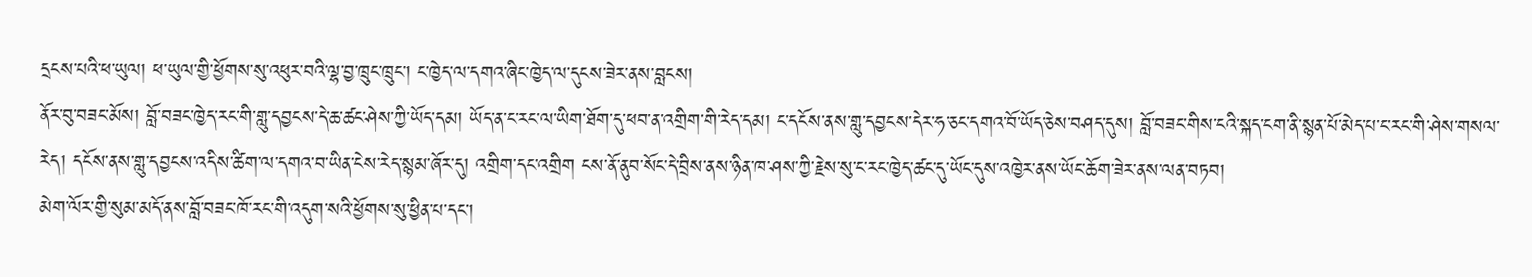དྲངས་པའི་ཕ་ཡུལ། ཕ་ཡུལ་གྱི་ཕྱོགས་སུ་འཕུར་བའི་ལྷ་བྱ་ཁྲུང་ཁྲུང་། ང་ཁྱེད་ལ་དགའ་ཞིང་ཁྱེད་ལ་དུངས་ཟེར་ནས་བླངས།
ནོར་བུ་བཟང་མོས། བློ་བཟང་ཁྱེད་རང་གི་གླུ་དབྱངས་དེ་ཆ་ཚང་ཤེས་ཀྱི་ཡོད་དམ། ཡོད་ན་ང་རང་ལ་ཡིག་ཐོག་དུ་ཕབ་ན་འགྲིག་གི་རེད་དམ། ང་དངོས་ནས་གླུ་དབྱངས་དེར་ཧ་ཅང་དགའ་བོ་ཡོད་ཅེས་བཤད་དུས། བློ་བཟང་གིས་ངའི་སྐད་ངག་ནི་སྙན་པོ་མེད་པ་ང་རང་གི་ཤེས་གསལ་རེད། དངོས་ནས་གླུ་དབྱངས་འདིས་ཚིག་ལ་དགའ་བ་ཡིན་ངེས་རེད་སྙམ་ཞོར་དུ། འགྲིག་དང་འགྲིག ངས་ནོ་ནུབ་སོང་དེ་བྲིས་ནས་ཉིན་ཁ་ཤས་ཀྱི་རྗེས་སུ་ང་རང་ཁྱེད་ཚང་དུ་ཡོང་དུས་འཁྱེར་ནས་ཡོང་ཆོག་ཟེར་ནས་ལན་བཏབ།
མེག་ལོར་གྱི་སུམ་མདོ་ནས་བློ་བཟང་ཁོ་རང་གི་འདུག་སའི་ཕྱོགས་སུ་ཕྱིན་པ་དང་།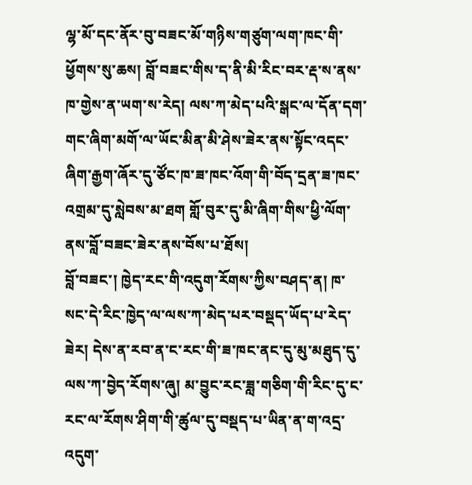ལྷ་མོ་དང་ནོར་བུ་བཟང་མོ་གཉིས་གཙུག་ལག་ཁང་གི་ཕྱོགས་སུ་ཆས། བློ་བཟང་གིས་ད་ནི་མི་རིང་བར་རྡ་ས་ནས་ཁ་གྱེས་ན་ཡག་ས་རེད། ལས་ཀ་མེད་པའི་སྒང་ལ་དོན་དག་གང་ཞིག་མགོ་ལ་ཡོང་མིན་མི་ཤེས་ཟེར་ནས་སྟོང་འདང་ཞིག་རྒྱག་ཞོར་དུ་ཙོང་ཁ་ཟ་ཁང་འོག་གི་བོད་དྲན་ཟ་ཁང་འགྲམ་དུ་སླེབས་མ་ཐག གློ་བུར་དུ་མི་ཞིག་གིས་ཕྱི་ལོག་ནས་བློ་བཟང་ཟེར་ནས་བོས་པ་ཐོས།
བློ་བཟང་། ཁྱེད་རང་གི་འདུག་རོགས་ཀྱིས་བཤད་ན། ཁ་སང་དེ་རིང་ཁྱེད་ལ་ལས་ཀ་མེད་པར་བསྡད་ཡོད་པ་རེད་ཟེར། དེས་ན་རབ་ན་ང་རང་གི་ཟ་ཁང་ནང་དུ་མུ་མཐུད་དུ་ལས་ཀ་བྱེད་རོགས་ཞུ། མ་བྱུང་རང་ཟླ་གཅིག་གི་རིང་དུ་ང་རང་ལ་རོགས་ཤིག་གི་ཚུལ་དུ་བསྡད་པ་ཡིན་ན་ག་འདྲ་འདུག་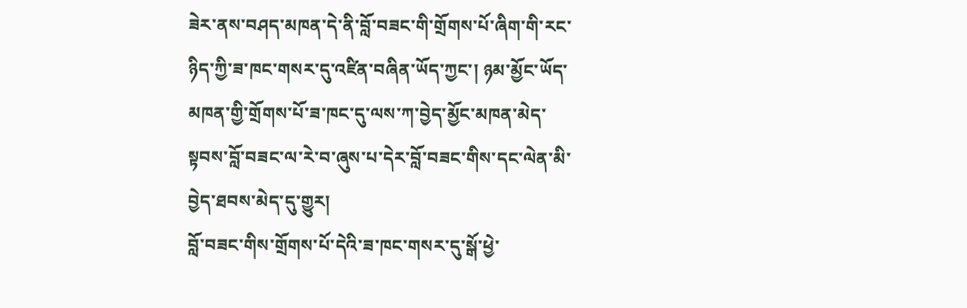ཟེར་ནས་བཤད་མཁན་དེ་ནི་བློ་བཟང་གི་གྲོགས་པོ་ཞིག་གི་རང་ཉིད་ཀྱི་ཟ་ཁང་གསར་དུ་འཛིན་བཞིན་ཡོད་ཀྱང་། ཉམ་མྱོང་ཡོད་མཁན་གྱི་གྲོགས་པོ་ཟ་ཁང་དུ་ལས་ཀ་བྱེད་མྱོང་མཁན་མེད་སྟབས་བློ་བཟང་ལ་རེ་བ་ཞུས་པ་དེར་བློ་བཟང་གིས་དང་ལེན་མི་བྱེད་ཐབས་མེད་དུ་གྱུར།
བློ་བཟང་གིས་གྲོགས་པོ་དེའི་ཟ་ཁང་གསར་དུ་སྒོ་ཕྱེ་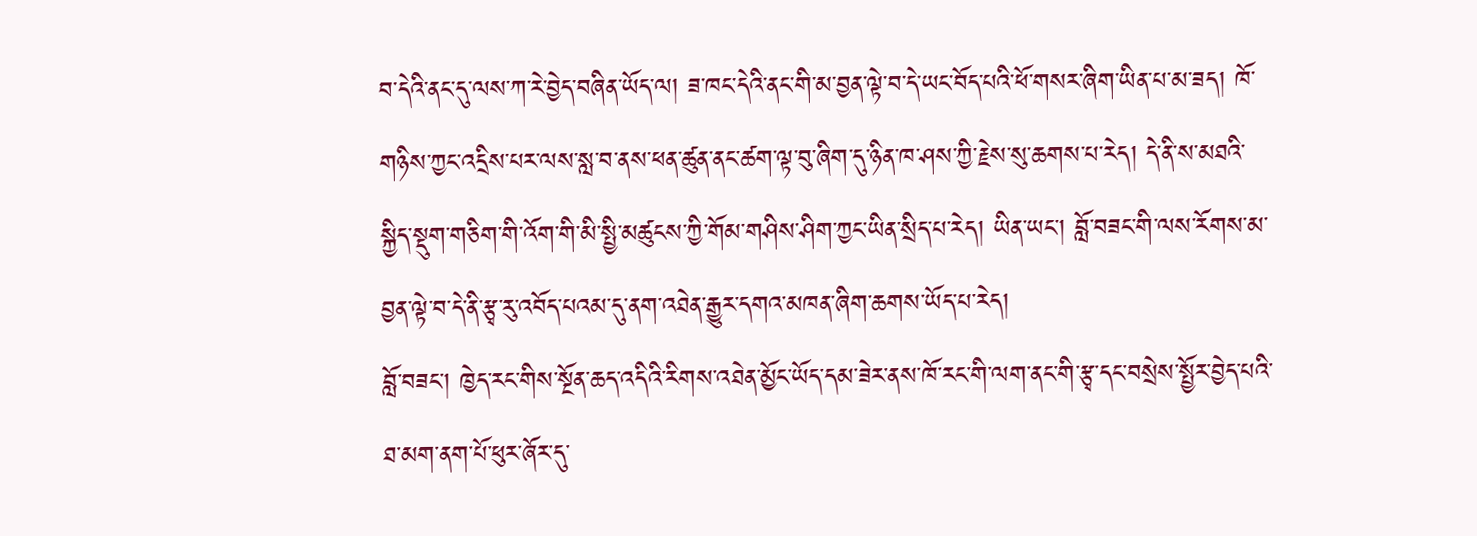བ་དེའི་ནང་དུ་ལས་ཀ་རེ་བྱེད་བཞིན་ཡོད་ལ། ཟ་ཁང་དེའི་ནང་གི་མ་བྱན་ལྟེ་བ་དེ་ཡང་བོད་པའི་ཕོ་གསར་ཞིག་ཡིན་པ་མ་ཟད། ཁོ་གཉིས་ཀྱང་འདྲིས་པར་ལས་སླ་བ་ནས་ཕན་ཚུན་ནང་ཚག་ལྟ་བུ་ཞིག་དུ་ཉིན་ཁ་ཤས་ཀྱི་རྗེས་སུ་ཆགས་པ་རེད། དེ་ནི་ས་མཐའི་སྐྱིད་སྡུག་གཅིག་གི་འོག་གི་མི་སྤྱི་མཚུངས་ཀྱི་གོམ་གཤིས་ཤིག་ཀྱང་ཡིན་སྲིད་པ་རེད། ཡིན་ཡང་། བློ་བཟང་གི་ལས་རོགས་མ་བྱན་ལྟེ་བ་དེ་ནི་རྩྭ་རུ་འབོད་པའམ་དུ་ནག་འཐེན་རྒྱུར་དགའ་མཁན་ཞིག་ཆགས་ཡོད་པ་རེད།
བློ་བཟང་། ཁྱེད་རང་གིས་སྔོན་ཆད་འདིའི་རིགས་འཐེན་མྱོང་ཡོད་དམ་ཟེར་ནས་ཁོ་རང་གི་ལག་ནང་གི་རྩྭ་དང་བསྲེས་སྤྱོར་བྱེད་པའི་ཐ་མག་ནག་པོ་ཕུར་ཞོར་དུ་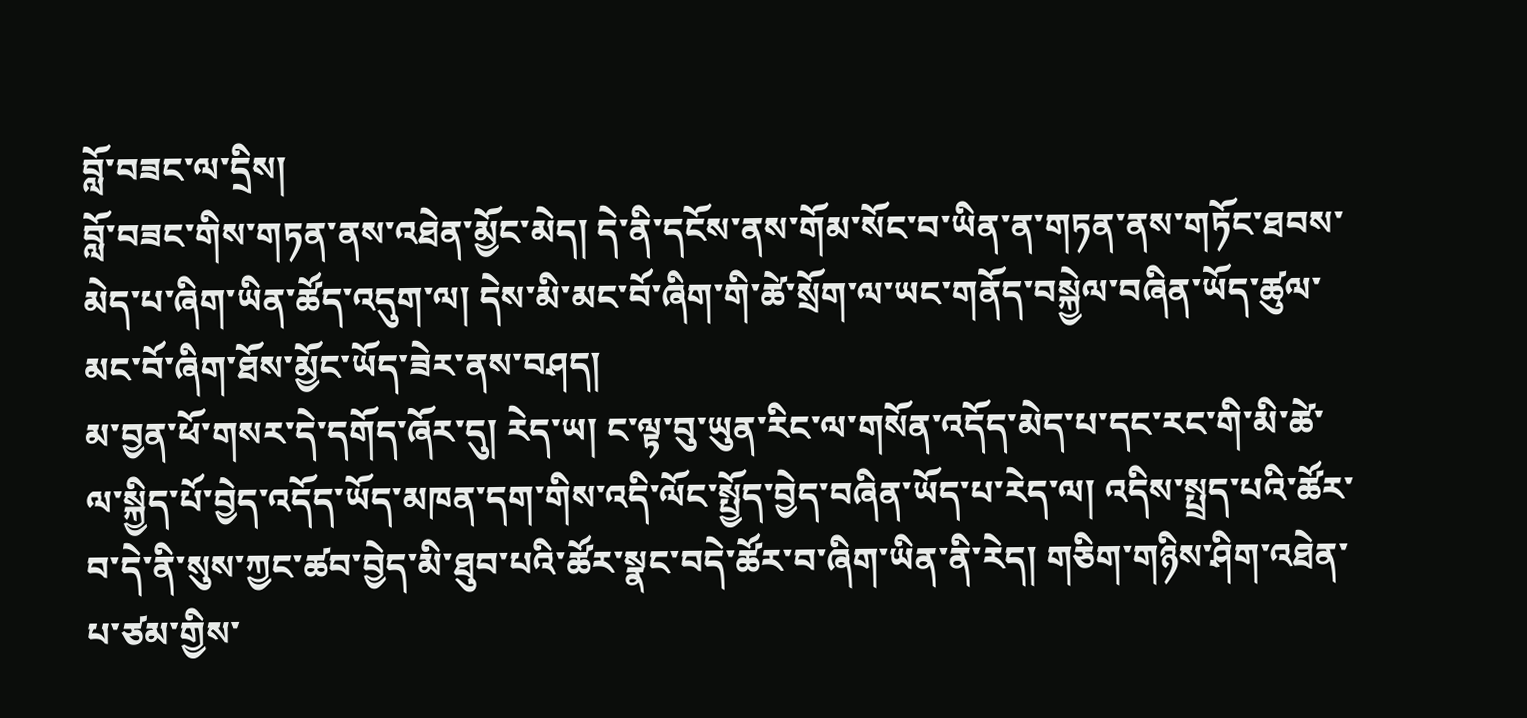བློ་བཟང་ལ་དྲིས།
བློ་བཟང་གིས་གཏན་ནས་འཐེན་མྱོང་མེད། དེ་ནི་དངོས་ནས་གོམ་སོང་བ་ཡིན་ན་གཏན་ནས་གཏོང་ཐབས་མེད་པ་ཞིག་ཡིན་ཚོད་འདུག་ལ། དེས་མི་མང་བོ་ཞིག་གི་ཚེ་སྲོག་ལ་ཡང་གནོད་བསྐྱེལ་བཞིན་ཡོད་ཚུལ་མང་བོ་ཞིག་ཐོས་མྱོང་ཡོད་ཟེར་ནས་བཤད།
མ་བྱན་ཕོ་གསར་དེ་དགོད་ཞོར་དུ། རེད་ཡ། ང་ལྟ་བུ་ཡུན་རིང་ལ་གསོན་འདོད་མེད་པ་དང་རང་གི་མི་ཚེ་ལ་སྐྱིད་པོ་བྱེད་འདོད་ཡོད་མཁན་དག་གིས་འདི་ལོང་སྤྱོད་བྱེད་བཞིན་ཡོད་པ་རེད་ལ། འདིས་སྤྲད་པའི་ཚོར་བ་དེ་ནི་སུས་ཀྱང་ཚབ་བྱེད་མི་ཐུབ་པའི་ཚོར་སྣང་བདེ་ཚོར་བ་ཞིག་ཡིན་ནི་རེད། གཅིག་གཉིས་ཤིག་འཐེན་པ་ཙམ་གྱིས་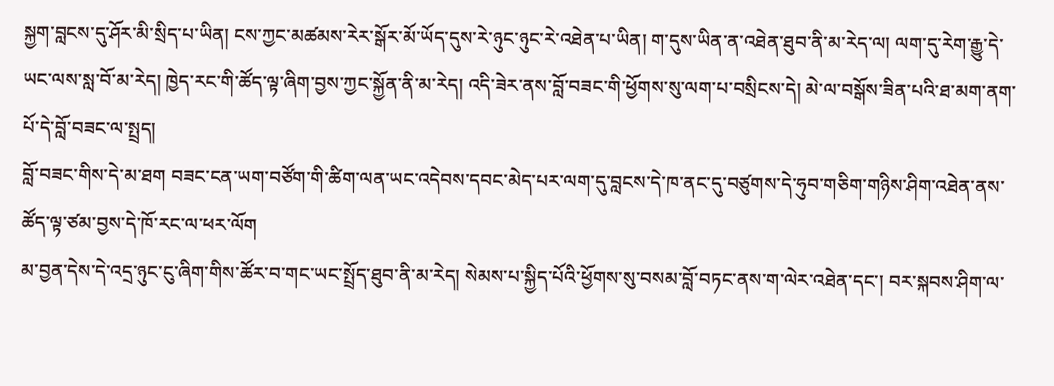སྐྱག་བླངས་དུ་ཤོར་མི་སྲིད་པ་ཡིན། ངས་ཀྱང་མཚམས་རེར་སྒོར་མོ་ཡོད་དུས་རེ་ཉུང་ཉུང་རེ་འཐེན་པ་ཡིན། ག་དུས་ཡིན་ན་འཐེན་ཐུབ་ནི་མ་རེད་ལ། ལག་དུ་རེག་རྒྱུ་དེ་ཡང་ལས་སླ་བོ་མ་རེད། ཁྱེད་རང་གི་ཚོད་ལྟ་ཞིག་བྱས་ཀྱང་སྐྱོན་ནི་མ་རེད། འདི་ཟེར་ནས་བློ་བཟང་གི་ཕྱོགས་སུ་ལག་པ་བསྲིངས་དེ། མེ་ལ་བསྒོས་ཟིན་པའི་ཐ་མག་ནག་པོ་དེ་བློ་བཟང་ལ་སྤྲད།
བློ་བཟང་གིས་དེ་མ་ཐག བཟང་ངན་ཡག་བཙོག་གི་ཚིག་ལན་ཡང་འདེབས་དབང་མེད་པར་ལག་དུ་བླངས་དེ་ཁ་ནང་དུ་བཙུགས་དེ་ཧུབ་གཅིག་གཉིས་ཤིག་འཐེན་ནས་ཚོད་ལྟ་ཙམ་བྱས་དེ་ཁོ་རང་ལ་ཕར་ལོག
མ་བྱན་དེས་དེ་འདྲ་ཉུང་ངུ་ཞིག་གིས་ཚོར་བ་གང་ཡང་སྤྲོད་ཐུབ་ནི་མ་རེད། སེམས་པ་སྐྱིད་པོའི་ཕྱོགས་སུ་བསམ་བློ་བཏང་ནས་ག་ལེར་འཐེན་དང་། བར་སྐབས་ཤིག་ལ་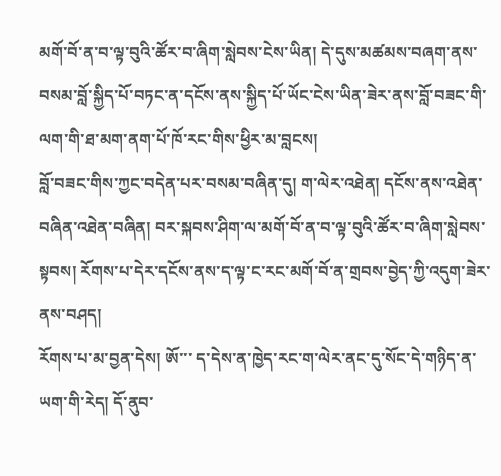མགོ་བོ་ན་བ་ལྟ་བུའི་ཚོར་བ་ཞིག་སླེབས་ངེས་ཡིན། དེ་དུས་མཚམས་བཞག་ནས་བསམ་བློ་སྐྱིད་པོ་བཏང་ན་དངོས་ནས་སྐྱིད་པོ་ཡོང་ངེས་ཡིན་ཟེར་ནས་བློ་བཟང་གི་ལག་གི་ཐ་མག་ནག་པོ་ཁོ་རང་གིས་ཕྱིར་མ་བླངས།
བློ་བཟང་གིས་ཀྱང་བདེན་པར་བསམ་བཞིན་དུ། ག་ལེར་འཐེན། དངོས་ནས་འཐེན་བཞིན་འཐེན་བཞིན། བར་སྐབས་ཤིག་ལ་མགོ་བོ་ན་བ་ལྟ་བུའི་ཚོར་བ་ཞིག་སླེབས་སྟབས། རོགས་པ་དེར་དངོས་ནས་ད་ལྟ་ང་རང་མགོ་བོ་ན་གྲབས་བྱེད་ཀྱི་འདུག་ཟེར་ནས་བཤད།
རོགས་པ་མ་བྱན་དེས། ཨོ་་་ ད་དེས་ན་ཁྱེད་རང་ག་ལེར་ནང་དུ་སོང་དེ་གཉིད་ན་ཡག་གི་རེད། དོ་ནུབ་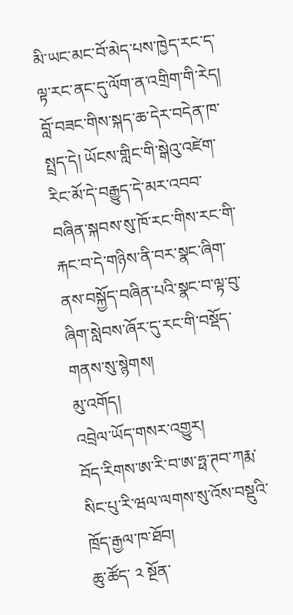མི་ཡང་མང་བོ་མེད་པས་ཁྱེད་རང་ད་ལྟ་རང་ནང་དུ་ལོག་ན་འགྲིག་གི་རེད།
བློ་བཟང་གིས་སྐད་ཆ་དེར་བདེན་ཁ་སྤྲད་དེ། ཡོངས་གླིང་གི་སྒེའུ་འཛེག་རིང་མོ་དེ་བརྒྱུད་དེ་མར་འབབ་བཞིན་སྐབས་སུ་ཁོ་རང་གིས་རང་གི་རྐང་བ་དེ་གཉིས་ནི་བར་སྣང་ཞིག་ནས་བསྐྱོད་བཞིན་པའི་སྣང་བ་ལྟ་བུ་ཞིག་སླེབས་ཞོར་དུ་རང་གི་བསྡོད་གནས་སུ་སྙེགས།
མུ་འགོད།
འབྲེལ་ཡོད་གསར་འགྱུར།
བོད་རིགས་ཨ་རི་བ་ཨ་ཧྥ་ཊབ་ཀརྨ་སིང་པུ་རི་ཝལ་ལགས་སུ་འོས་བསྡུའི་ཁྲོད་རྒྱལ་ཁ་ཐོབ།
ཆུ་ཚོད་ ༢ སྔོན་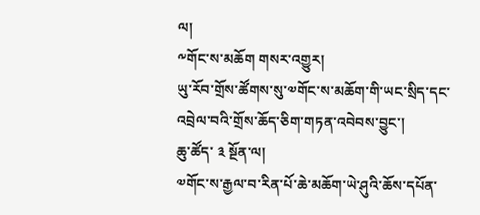ལ།
༸གོང་ས་མཆོག གསར་འགྱུར།
ཡུ་རོབ་གྲོས་ཚོགས་སུ་༧གོང་ས་མཆོག་གི་ཡང་སྲིད་དང་འབྲེལ་བའི་གྲོས་ཆོད་ཅིག་གཏན་འབེབས་བྱུང་།
ཆུ་ཚོད་ ༣ སྔོན་ལ།
༧གོང་ས་རྒྱལ་བ་རིན་པོ་ཆེ་མཆོག་ཡེ་ཤུའི་ཆོས་དཔོན་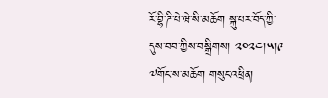རོ་བྷི་ཌི་པེ་ཝེ་སི་མཆོག སྐུ་པར་བོད་ཀྱི་དུས་བབ་ཀྱིས་བསྒྲིགས། ༢༠༢༤།༥།༩
༧གོང་ས་མཆོག གསུང་འཕྲིན།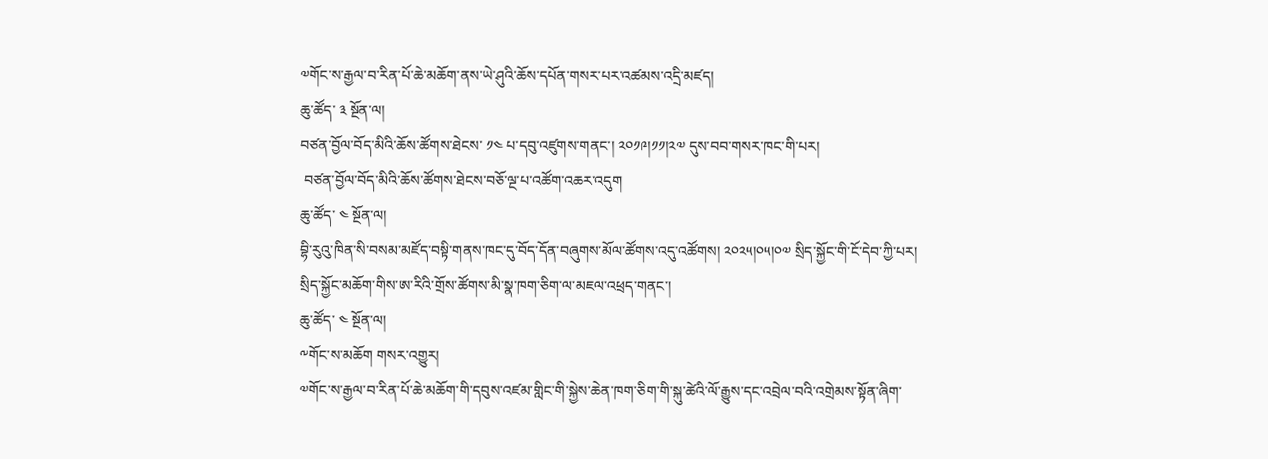༧གོང་ས་རྒྱལ་བ་རིན་པོ་ཆེ་མཆོག་ནས་ཡེ་ཤུའི་ཆོས་དཔོན་གསར་པར་འཚམས་འདྲི་མཛད།
ཆུ་ཚོད་ ༣ སྔོན་ལ།
བཙན་བྱོལ་བོད་མིའི་ཆོས་ཚོགས་ཐེངས་ ༡༤ པ་དབུ་འཛུགས་གནང་། ༢༠༡༩།༡༡།༢༧ དུས་བབ་གསར་ཁང་གི་པར།
 བཙན་བྱོལ་བོད་མིའི་ཆོས་ཚོགས་ཐེངས་བཅོ་ལྔ་པ་འཚོག་འཆར་འདུག
ཆུ་ཚོད་ ༤ སྔོན་ལ།
བྷི་རུའུ་ཁིན་སི་བསམ་མཛོད་བསྟི་གནས་ཁང་དུ་བོད་དོན་བཞུགས་མོལ་ཚོགས་འདུ་འཚོགས། ༢༠༢༥།༠༥།༠༧ སྲིད་སྐྱོང་གི་ངོ་དེབ་ཀྱི་པར།
སྲིད་སྐྱོང་མཆོག་གིས་ཨ་རིའི་གྲོས་ཚོགས་མི་སྣ་ཁག་ཅིག་ལ་མཇལ་འཕྲད་གནང་།
ཆུ་ཚོད་ ༤ སྔོན་ལ།
༸གོང་ས་མཆོག གསར་འགྱུར།
༧གོང་ས་རྒྱལ་བ་རིན་པོ་ཆེ་མཆོག་གི་དབུས་འཛམ་གླིང་གི་སྐྱེས་ཆེན་ཁག་ཅིག་གི་སྐུ་ཚེའི་ལོ་རྒྱུས་དང་འབྲེལ་བའི་འགྲེམས་སྟོན་ཞིག་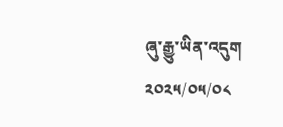ཞུ་རྒྱུ་ཡིན་འདུག
༢༠༢༥/༠༥/༠༨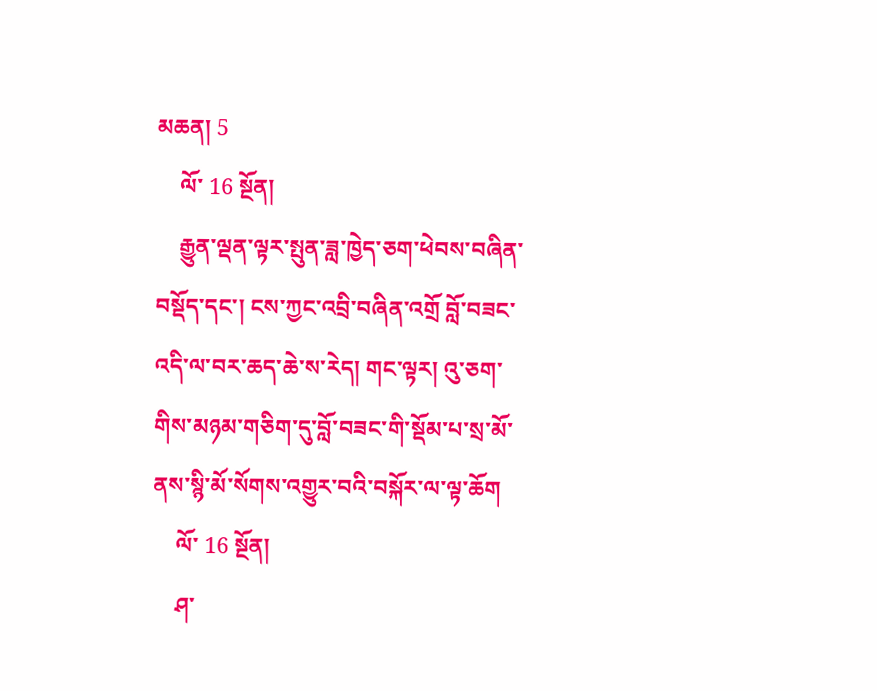མཆན། 5
    ལོ་ 16 སྔོན།
    རྒྱུན་ལྡན་ལྟར་སྤུན་ཟླ་ཁྱེད་ཅག་ཕེབས་བཞིན་བསྡོད་དང་། ངས་ཀྱང་འབྲི་བཞིན་འགྲོ བློ་བཟང་འདི་ལ་བར་ཆད་ཆེ་ས་རེད། གང་ལྟར། འུ་ཅག་གིས་མཉམ་གཅིག་དུ་བློ་བཟང་གི་སྡོམ་པ་སྲ་མོ་ནས་སྙི་མོ་སོགས་འགྱུར་བའི་བསྐོར་ལ་ལྟ་ཆོག
    ལོ་ 16 སྔོན།
    ཤ་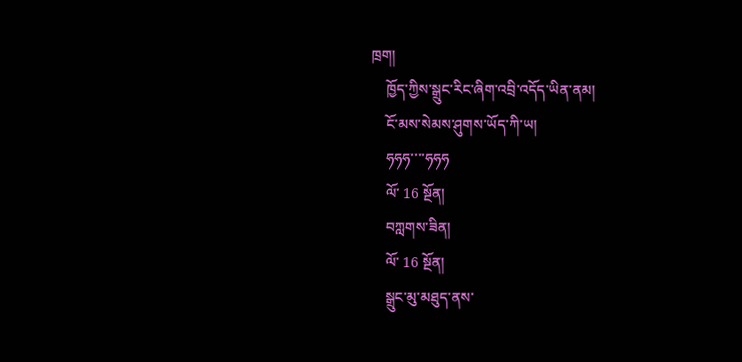ཁྲག།
    ཁྱོད་ཀྱིས་སྒྲུང་རིང་ཞིག་འབྲི་འདོད་ཡིན་ནམ།
    ངོ་མས་སེམས་ཤུགས་ཡོད་ཀི་ཡ།
    ཧཧཧ་་་་ཧཧཧ
    ལོ་ 16 སྔོན།
    བཀླགས་ཟིན།
    ལོ་ 16 སྔོན།
    སྒྲུང་མུ་མཐུད་ནས་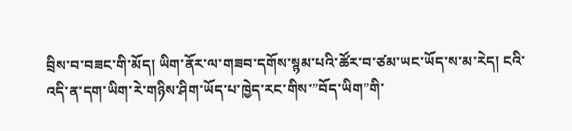བྲིས་བ་བཟང་གི་མོད། ཡིག་ནོར་ལ་གཟབ་དགོས་སྙམ་པའི་ཚོར་བ་ཙམ་ཡང་ཡོད་ས་མ་རེད། ངའི་འདི་ན་དག་ཡིག་རེ་གཉིས་ཤིག་ཡོད་པ་ཁྱེད་རང་གིས་”བོད་ཡིག”གི་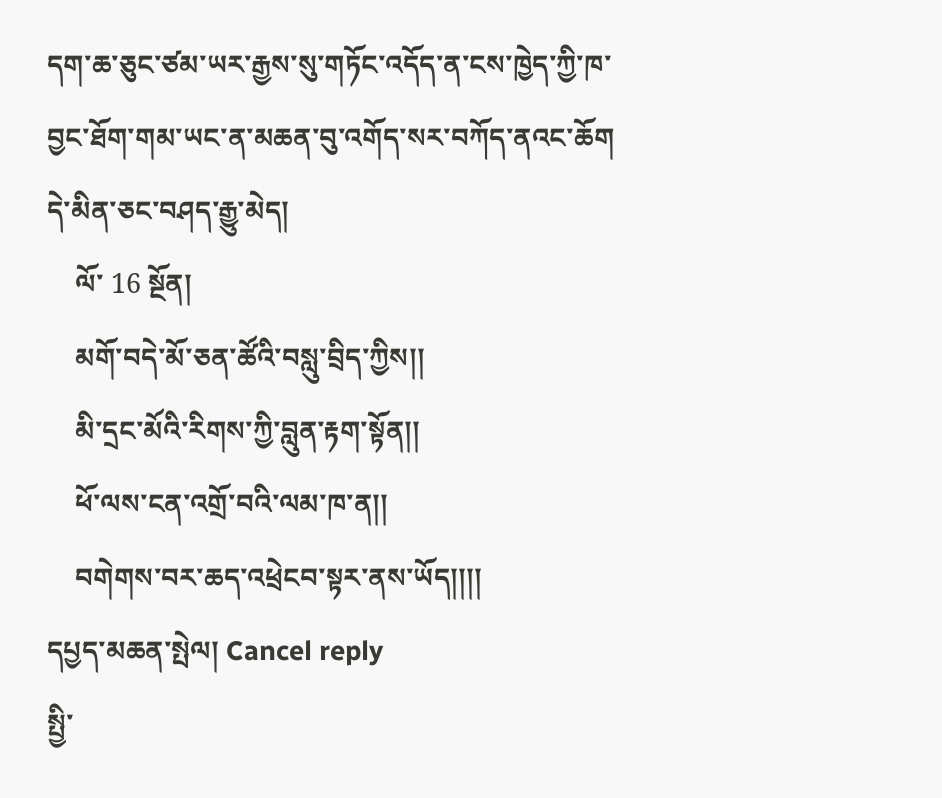དག་ཆ་ཅུང་ཙམ་ཡར་རྒྱས་སུ་གཏོང་འདོད་ན་ངས་ཁྱེད་ཀྱི་ཁ་བྱང་ཐོག་གམ་ཡང་ན་མཆན་བུ་འགོད་སར་བཀོད་ནའང་ཆོག དེ་མིན་ཅང་བཤད་རྒྱུ་མེད།
    ལོ་ 16 སྔོན།
    མགོ་བདེ་མོ་ཅན་ཚོའི་བསླུ་བྲིད་ཀྱིས།།
    མི་དྲང་མོའི་རིགས་ཀྱི་བླུན་རྟག་སྟོན།།
    ཕོ་ལས་ངན་འགྲོ་བའི་ལམ་ཁ་ན།།
    བགེགས་བར་ཆད་འཕྲེངབ་སྟར་ནས་ཡོད།།།།
དཔྱད་མཆན་སྤེལ། Cancel reply
སྤྱི་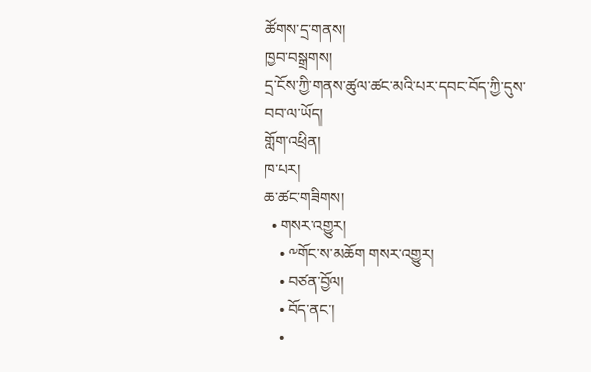ཚོགས་དྲ་གནས།
ཁྱབ་བསྒྲགས།
དྲ་ངོས་ཀྱི་གནས་ཚུལ་ཚང་མའི་པར་དབང་བོད་ཀྱི་དུས་བབ་ལ་ཡོད།
གློག་འཕྲིན།
ཁ་པར།
ཆ་ཚང་གཟིགས།
  • གསར་འགྱུར།
    • ༸གོང་ས་མཆོག གསར་འགྱུར།
    • བཙན་བྱོལ།
    • བོད་ནང་།
    •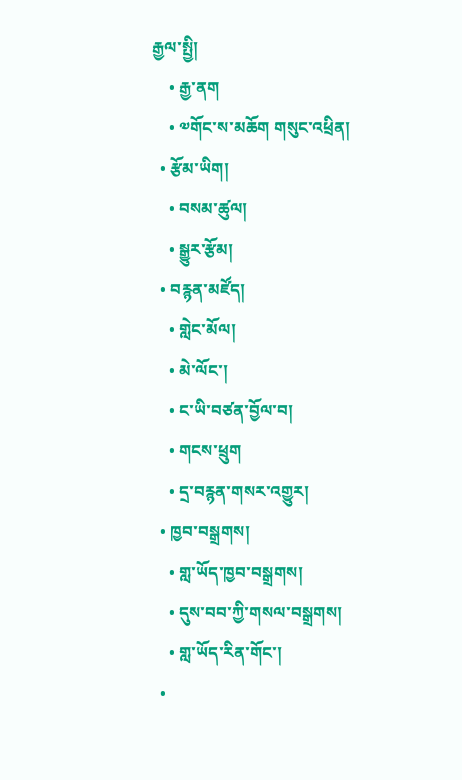རྒྱལ་སྤྱི།
    • རྒྱ་ནག
    • ༧གོང་ས་མཆོག གསུང་འཕྲིན།
  • རྩོམ་ཡིག།
    • བསམ་ཚུལ།
    • སྒྱུར་རྩོམ།
  • བརྙན་མཛོད།
    • གླེང་མོལ།
    • མེ་ལོང་།
    • ང་ཡི་བཙན་བྱོལ་བ།
    • གངས་ཕྲུག
    • དྲ་བརྙན་གསར་འགྱུར།
  • ཁྱབ་བསྒྲགས།
    • གླ་ཡོད་ཁྱབ་བསྒྲགས།
    • དུས་བབ་ཀྱི་གསལ་བསྒྲགས།
    • གླ་ཡོད་རིན་གོང་།
  •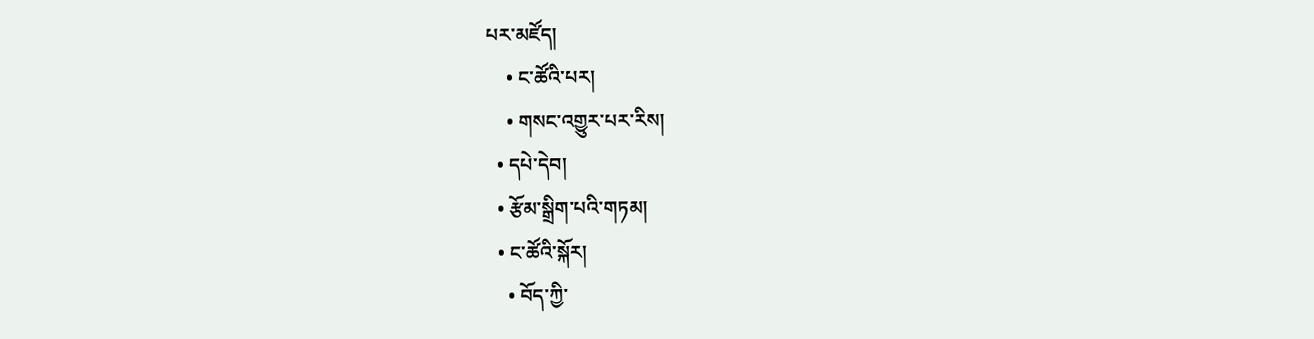པར་མཛོད།
    • ང་ཚོའི་པར།
    • གསང་འགྱུར་པར་རིས།
  • དཔེ་དེབ།
  • རྩོམ་སྒྲིག་པའི་གཏམ།
  • ང་ཚོའི་སྐོར།
    • བོད་ཀྱི་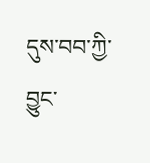དུས་བབ་ཀྱི་བྱུང་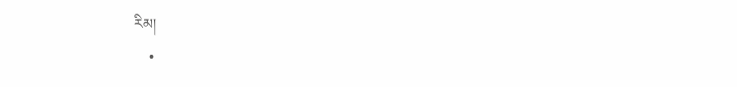རིམ།
    •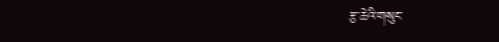རྩ་ཆེའི་གསུང་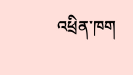འཕྲིན་ཁག